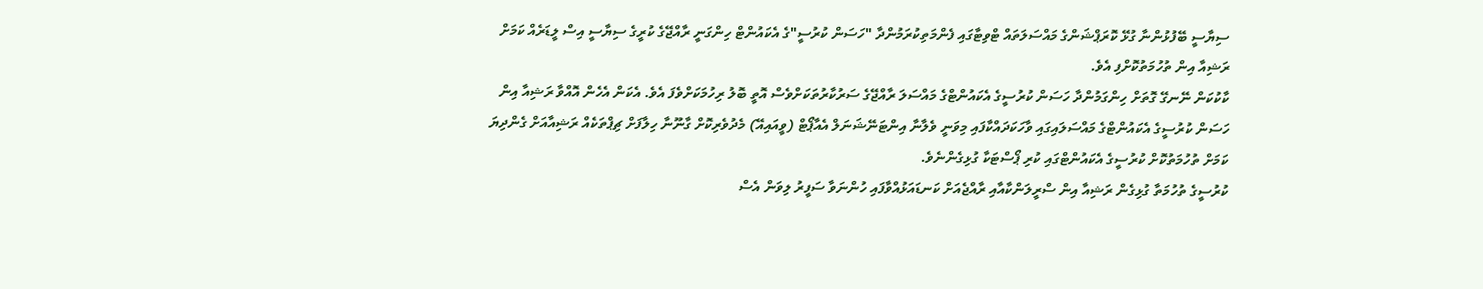ސިޔާސީ ބޭފުޅުންނާ ގުޅޭ ކޮރަޕްޝަންގެ މައްސަލަތައް ޓްވިޓާގައި ފެންމަތިކުރަމުންދާ "ހަސަން ކުރުސީ"ގެ އެކައުންޓް ހިންގަނީ ރާއްޖޭގެ ކުރީގެ ސިޔާސީ އިސް ލީޑަރެއް ކަމަށް ރަޝިއާ އިން ތުހުމަތުކޮށްފި އެވެ.
ކާކުކަން ނޭނގޭ ގޮތަށް ހިންގަމުންދާ ހަސަން ކުރުސީގެ އެކައުންޓްގެ މައްސަލަ ރާއްޖޭގެ ސަރުކާރުތަކަށްވެސް އޮތީ ބޮލު ރިހުމަކަށްވެފަ އެވެ. އެކަން އެހެން އޮއްވާ ރަޝިއާ އިން ހަސަން ކުރުސީގެ އެކައުންޓްގެ މައްސަލައިގައި ވާހަކަދައްކާފައި މިވަނީ ވެލާނާ އިންޓަނޭޝަނަލް އެއާޕޯޓް (ވީއައިއޭ) މެދުވެރިކޮށް ގާނޫނާ ހިލާފަށް ޗިޕްތަކެއް ރަޝިއާއަށް ގެންދިޔަ ކަމަށް ތުހުމަތުކޮށް ކުރުސީގެ އެކައުންޓްގައި ކުރި ޕޯސްޓަކާ ގުޅިގެންނެވެ.
ކުރުސީގެ ތުހުމަތާ ގުޅިގެން ރަޝިއާ އިން ސްރީލަންކާއާއި ރާއްޖެއަށް ކަނޑައަޅުއްވާފައި ހުންނަވާ ސަފީރު ލިވަން އެސް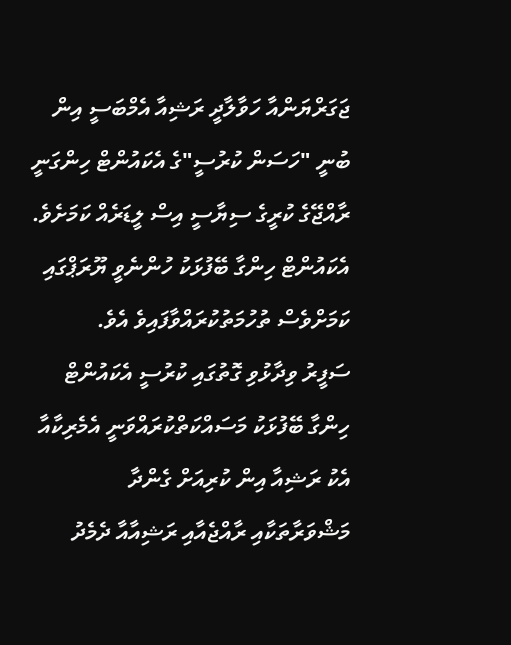ޖަގަރްޔަންއާ ހަވާލާދީ ރަޝިއާ އެމްބަސީ އިން ބުނީ "ހަސަން ކުރުސީ"ގެ އެކައުންޓް ހިންގަނީ ރާއްޖޭގެ ކުރީގެ ސިޔާސީ އިސް ލީޑަރެއް ކަމަށެވެ. އެކައުންޓް ހިންގާ ބޭފުޅަކު ހުންނެވީ ޔޫރަޕްގައި ކަމަށްވެސް ތުހުމަތުކުރައްވާފައިވެ އެވެ.
ސަފީރު ވިދާޅުވި ގޮތުގައި ކުރުސީ އެކައުންޓް ހިންގާ ބޭފުޅަކު މަސައްކަތްކުރައްވަނީ އެމެރިކާއާ އެކު ރަޝިއާ އިން ކުރިއަށް ގެންދާ މަޝްވަރާތަކާއި ރާއްޖެއާއި ރަޝިއާއާ ދެމެދު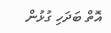އޮތް ބަދަހި ގުޅުން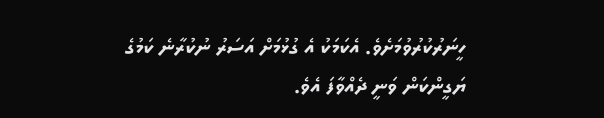ހީނަރުކުރުވުމަށެވެ. އެކަމަކު އެ ގުޅުމަށް އަސަރު ނުކުރާނެ ކަމުގެ ޔަގީންކަން ވަނީ ދެއްވާފަ އެވެ.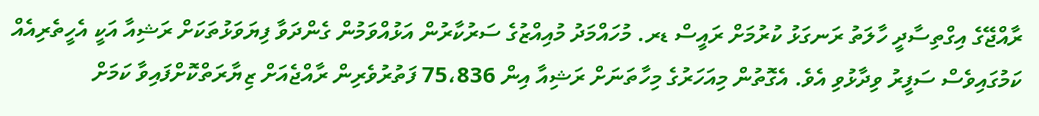ރާއްޖޭގެ އިގްތިސާދީ ހާލަތު ރަނގަޅު ކުރުމަށް ރައީސް ޑރ. މުހައްމަދު މުއިއްޒުގެ ސަރުކާރުން އަޅުއްވަމުން ގެންދަވާ ފިޔަވަޅުތަކަށް ރަޝިއާ އަކީ އެހީތެރިއެއް ކަމުގައިވެސް ސަފީރު ވިދާޅުވި އެވެ. އެގޮތުން މިއަހަރުގެ މިހާތަނަށް ރަޝިއާ އިން 75،836 ފަތުރުވެރިން ރާއްޖެއަށް ޒިޔާރަތްކޮށްފައިވާ ކަމަށް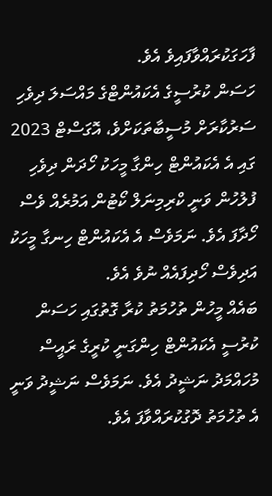ފާހަގަކުރައްވާފައިވެ އެވެ.
ހަސަން ކުރުސީގެ އެކައުންޓްގެ މައްސަލަ ދިވެހި ސަރުކާރަށް މުސީބާތަކަށްވެ، އޮގަސްޓް 2023 ގައި އެ އެކައުންޓް ހިންގާ މީހަކު ހޯދަން ދިވެހި ފުލުހުން ވަނީ ކްރިމިނަލް ކޯޓުން އަމުރެއް ވެސް ހޯދާފަ އެވެ. ނަމަވެސް އެ އެކައުންޓް ހިނގާ މީހަކު އަދިވެސް ހޯދިފައެއް ނުވެ އެވެ.
ބައެއް މީހުން ތުހުމަތު ކުރާ ގޮތުގައި ހަސަން ކުރުސީ އެކައުންޓް ހިންގަނީ ކުރީގެ ރައީސް މުހައްމަދު ނަޝީދު އެވެ. ނަމަވެސް ނަޝީދު ވަނީ އެ ތުހުމަތު ދޮގުކުރައްވާފަ އެވެ.